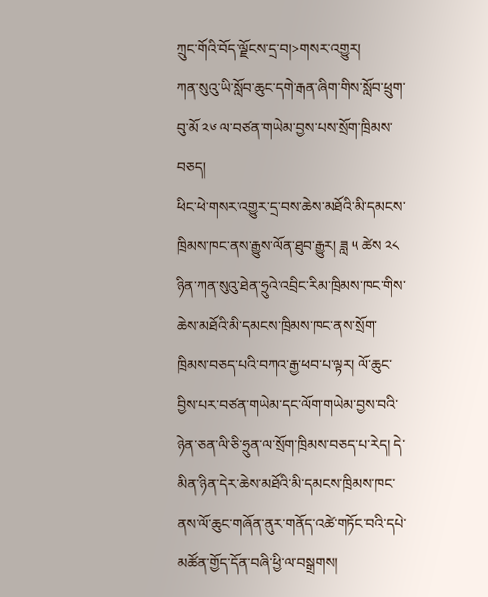ཀྲུང་གོའི་བོད་ལྗོངས་དྲ་བ།>གསར་འགྱུར།
ཀན་སུའུ་ཡི་སློབ་ཆུང་དགེ་རྒན་ཞིག་གིས་སློབ་ཕྲུག་བུ་མོ ༢༦ ལ་བཙན་གཡེམ་བྱས་པས་སྲོག་ཁྲིམས་བཅད།
ཕིང་ཕེ་གསར་འགྱུར་དྲ་བས་ཆེས་མཐོའི་མི་དམངས་ཁྲིམས་ཁང་ནས་རྒྱུས་ལོན་ཐུབ་རྒྱུར། ཟླ ༥ ཚེས ༢༨ ཉིན་ཀན་སུའུ་ཐེན་ཧྲུའེ་འབྲིང་རིམ་ཁྲིམས་ཁང་གིས་ཆེས་མཐོའི་མི་དམངས་ཁྲིམས་ཁང་ནས་སྲོག་ཁྲིམས་བཅད་པའི་བཀའ་རྒྱ་ཕབ་པ་ལྟར། ལོ་ཆུང་བྱིས་པར་བཙན་གཡེམ་དང་ལོག་གཡེམ་བྱས་བའི་ཉེན་ཅན་ལི་ཅི་ཧྲུན་ལ་སྲོག་ཁྲིམས་བཅད་པ་རེད། དེ་མིན་ཉིན་དེར་ཆེས་མཐོའི་མི་དམངས་ཁྲིམས་ཁང་ནས་ལོ་ཆུང་གཞོན་ནུར་གནོད་འཚེ་གཏོང་བའི་དཔེ་མཚོན་གྱོད་དོན་བཞི་ཕྱི་ལ་བསྒྲགས།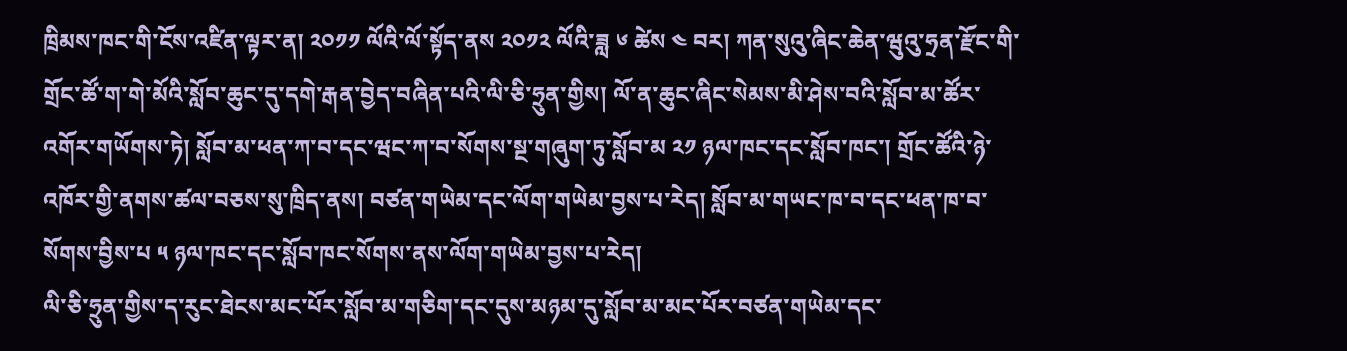ཁྲིམས་ཁང་གི་ངོས་འཛིན་ལྟར་ན། ༢༠༡༡ ལོའི་ལོ་སྟོད་ནས ༢༠༡༢ ལོའི་ཟླ ༦ ཚེས ༤ བར། ཀན་སུའུ་ཞིང་ཆེན་ཝུའུ་ཧྲན་རྫོང་གི་གྲོང་ཚོ་ག་གེ་མོའི་སློབ་ཆུང་དུ་དགེ་རྒན་བྱེད་བཞིན་པའི་ལི་ཅི་ཧྲུན་གྱིས། ལོ་ན་ཆུང་ཞིང་སེམས་མི་ཤེས་བའི་སློབ་མ་ཚོར་འགོར་གཡོགས་ཏེ། སློབ་མ་ཕན་ཀ་བ་དང་ཝང་ཀ་བ་སོགས་སྔ་གཞུག་ཏུ་སློབ་མ ༢༡ ཉལ་ཁང་དང་སློབ་ཁང་། གྲོང་ཚོའི་ཉེ་འཁོར་གྱི་ནགས་ཚལ་བཅས་སུ་ཁྲིད་ནས། བཙན་གཡེམ་དང་ལོག་གཡེམ་བྱས་པ་རེད། སློབ་མ་གཡང་ཁ་བ་དང་ཕན་ཁ་བ་སོགས་བྱིས་པ ༥ ཉལ་ཁང་དང་སློབ་ཁང་སོགས་ནས་ལོག་གཡེམ་བྱས་པ་རེད།
ལི་ཅི་ཧྲུན་གྱིས་ད་རུང་ཐེངས་མང་པོར་སློབ་མ་གཅིག་དང་དུས་མཉམ་དུ་སློབ་མ་མང་པོར་བཙན་གཡེམ་དང་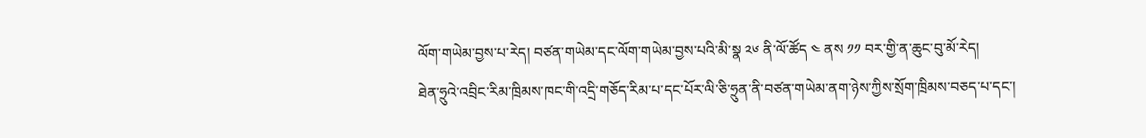ལོག་གཡེམ་བྱས་པ་རེད། བཙན་གཡེམ་དང་ལོག་གཡེམ་བྱས་པའི་མི་སྣ ༢༦ ནི་ལོ་ཚོད ༤ ནས ༡༡ བར་གྱི་ན་ཆུང་བུ་མོ་རེད།
ཐེན་ཧྲུའེ་འབྲིང་རིམ་ཁྲིམས་ཁང་གི་འདྲི་གཅོད་རིམ་པ་དང་པོར་ལི་ཅི་ཧྲུན་ནི་བཙན་གཡེམ་ནག་ཉེས་ཀྱིས་སྲོག་ཁྲིམས་བཅད་པ་དང་།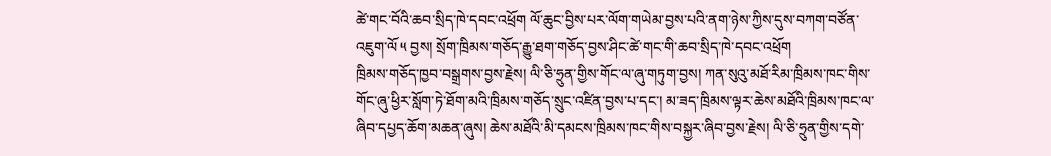ཚེ་གང་བོའི་ཆབ་སྲིད་ཁེ་དབང་འཕྲོག ལོ་ཆུང་བྱིས་པར་ལོག་གཡེམ་བྱས་པའི་ནག་ཉེས་ཀྱིས་དུས་བཀག་བཙོན་འཇུག་ལོ ༥ བྱས། སྲོག་ཁྲིམས་གཅོད་རྒྱུ་ཐག་གཅོད་བྱས་ཤིང་ཚེ་གང་གི་ཆབ་སྲིད་ཁེ་དབང་འཕྲོག
ཁྲིམས་གཅོད་ཁྱབ་བསྒྲགས་བྱས་རྗེས། ལི་ཅི་ཧྲུན་གྱིས་གོང་ལ་ཞུ་གཏུག་བྱས། ཀན་སུའུ་མཐོ་རིམ་ཁྲིམས་ཁང་གིས་གོང་ཞུ་ཕྱིར་སློག་ཏེ་ཐོག་མའི་ཁྲིམས་གཅོད་སྲུང་འཛིན་བྱས་པ་དང་། མ་ཟད་ཁྲིམས་ལྟར་ཆེས་མཐོའི་ཁྲིམས་ཁང་ལ་ཞིབ་དཔྱད་ཆོག་མཆན་ཞུས། ཆེས་མཐོའི་མི་དམངས་ཁྲིམས་ཁང་གིས་བསྐྱར་ཞིབ་བྱས་རྗེས། ལི་ཅི་ཧྲུན་གྱིས་དགེ་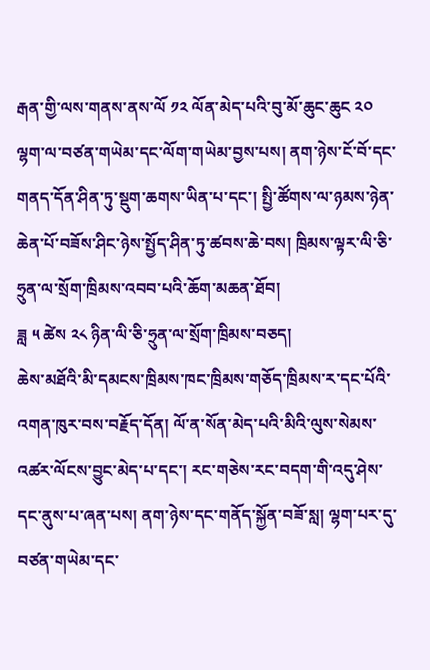རྒན་གྱི་ལས་གནས་ནས་ལོ ༡༢ ལོན་མེད་པའི་བུ་མོ་ཆུང་ཆུང ༢༠ ལྷག་ལ་བཙན་གཡེམ་དང་ལོག་གཡེམ་བྱས་པས། ནག་ཉེས་ངོ་བོ་དང་གནད་དོན་ཤིན་ཏུ་སྡུག་ཆགས་ཡིན་པ་དང་། སྤྱི་ཚོགས་ལ་ཉམས་ཉེན་ཆེན་པོ་བཟོས་ཤིང་ཉེས་སྤྱོད་ཤིན་ཏུ་ཚབས་ཆེ་བས། ཁྲིམས་ལྟར་ལི་ཅི་ཧྲུན་ལ་སྲོག་ཁྲིམས་འབབ་པའི་ཆོག་མཆན་ཐོབ།
ཟླ ༥ ཚེས ༢༨ ཉིན་ལི་ཅི་ཧྲུན་ལ་སྲོག་ཁྲིམས་བཅད།
ཆེས་མཐོའི་མི་དམངས་ཁྲིམས་ཁང་ཁྲིམས་གཅོད་ཁྲིམས་ར་དང་པོའི་འགན་ཁུར་བས་བརྗོད་དོན། ལོ་ན་སོན་མེད་པའི་མིའི་ལུས་སེམས་འཚར་ལོངས་བྱུང་མེད་པ་དང་། རང་གཅེས་རང་བདག་གི་འདུ་ཤེས་དང་ནུས་པ་ཞན་པས། ནག་ཉེས་དང་གནོད་སྐྱོན་བཟོ་སླ། ལྷག་པར་དུ་བཙན་གཡེམ་དང་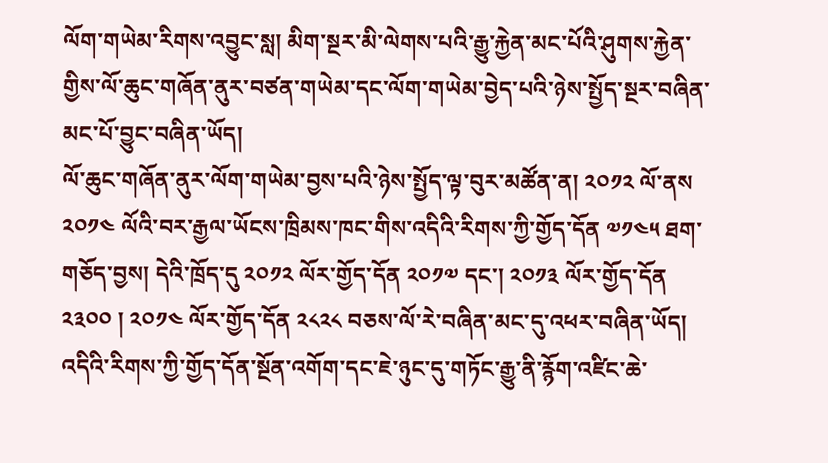ལོག་གཡེམ་རིགས་འབྱུང་སླ། མིག་སྔར་མི་ལེགས་པའི་རྒྱུ་རྐྱེན་མང་པོའི་ཤུགས་རྐྱེན་གྱིས་ལོ་ཆུང་གཞོན་ནུར་བཙན་གཡེམ་དང་ལོག་གཡེམ་བྱེད་པའི་ཉེས་སྤྱོད་སྔར་བཞིན་མང་པོ་བྱུང་བཞིན་ཡོད།
ལོ་ཆུང་གཞོན་ནུར་ལོག་གཡེམ་བྱས་པའི་ཉེས་སྤྱོད་ལྟ་བུར་མཚོན་ན། ༢༠༡༢ ལོ་ནས ༢༠༡༤ ལོའི་བར་རྒྱལ་ཡོངས་ཁྲིམས་ཁང་གིས་འདིའི་རིགས་ཀྱི་གྱོད་དོན ༧༡༤༥ ཐག་གཅོད་བྱས། དེའི་ཁྲོད་དུ ༢༠༡༢ ལོར་གྱོད་དོན ༢༠༡༧ དང་། ༢༠༡༣ ལོར་གྱོད་དོན ༢༣༠༠ ། ༢༠༡༤ ལོར་གྱོད་དོན ༢༨༢༨ བཅས་ལོ་རེ་བཞིན་མང་དུ་འཕར་བཞིན་ཡོད། འདིའི་རིགས་ཀྱི་གྱོད་དོན་སྔོན་འགོག་དང་ཇེ་ཉུང་དུ་གཏོང་རྒྱུ་ནི་རྙོག་འཛིང་ཆེ་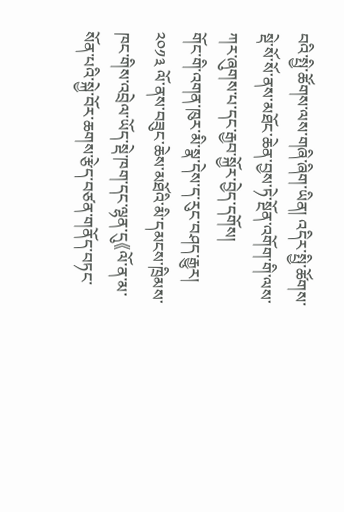བའི་སྤྱི་ཚོགས་ལས་གཞི་ཞིག་ཡིན། འདིར་སྤྱི་ཚོགས་སྡེ་སོ་སོ་ནས་མཐོང་ཆེན་བྱས་ཏེ་སྔོན་འགོག་གི་ལས་ཀར་ཞུགས་པ་དང་རྒྱབ་སྐྱོར་བྱེད་དགོས།
གོང་གི་འགན་ཁུར་མི་སྣ་དེས་ད་རུང་བཤད་རྒྱུར། ༢༠༡༣ ལོ་ནས་བཟུང་ཆེས་མཐོའི་མི་དམངས་ཁྲིམས་ཁང་གིས་འབྲེལ་ཡོད་སྡེ་ཁག་དང་ལྷན་དུ《ལོ་ན་མ་སོན་པའི་སྐྱེ་བོར་ཆགས་རྩེད་བཙན་གནོད་བཏང་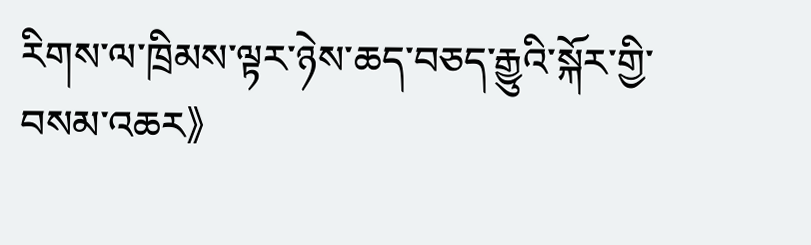རིགས་ལ་ཁྲིམས་ལྟར་ཉེས་ཆད་བཅད་རྒྱུའི་སྐོར་གྱི་བསམ་འཆར》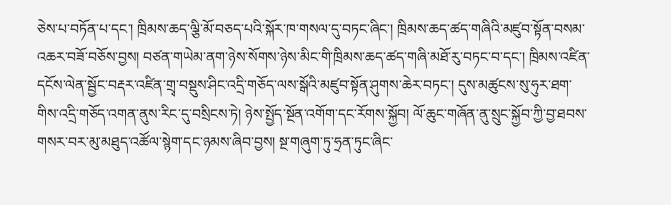ཅེས་པ་བཏོན་པ་དང་། ཁྲིམས་ཆད་ལྕི་མོ་བཅད་པའི་སྐོར་ཁ་གསལ་དུ་བཏང་ཞིང་། ཁྲིམས་ཆད་ཚད་གཞིའི་མཛུབ་སྟོན་བསམ་འཆར་བཟོ་བཅོས་བྱས། བཙན་གཡེམ་ནག་ཉེས་སོགས་ཉེས་མིང་གི་ཁྲིམས་ཆད་ཚད་གཞི་མཐོ་རུ་བཏང་བ་དང་། ཁྲིམས་འཛིན་དངོས་ལེན་སྦྱོང་བརྡར་འཛིན་གྲྭ་བསྡུས་ཤིང་འདྲི་གཅོད་ལས་སྒོའི་མཛུབ་སྟོན་ཤུགས་ཆེར་བཏང་། དུས་མཚུངས་སུ་ཧུར་ཐག་གིས་འདྲི་གཅོད་འགན་ནུས་རིང་དུ་བསྲིངས་ཏེ། ཉེས་སྤྱོད་སྔོན་འགོག་དང་རོགས་སྐྱོབ། ལོ་ཆུང་གཞོན་ནུ་སྲུང་སྐྱོབ་ཀྱི་བྱ་ཐབས་གསར་བར་མུ་མཐུད་འཚོལ་སྙེག་དང་ཉམས་ཞིབ་བྱས། སྔ་གཞུག་ཏུ་ཧྲན་ཏུང་ཞིང་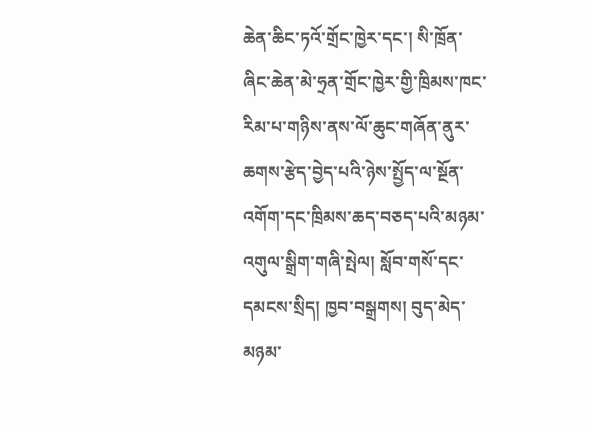ཆེན་ཆིང་ཏའོ་གྲོང་ཁྱེར་དང་། སི་ཁྲོན་ཞིང་ཆེན་མེ་ཧྲན་གྲོང་ཁྱེར་གྱི་ཁྲིམས་ཁང་རིམ་པ་གཉིས་ནས་ལོ་ཆུང་གཞོན་ནུར་ཆགས་རྩེད་བྱེད་པའི་ཉེས་སྤྱོད་ལ་སྔོན་འགོག་དང་ཁྲིམས་ཆད་བཅད་པའི་མཉམ་འགུལ་སྒྲིག་གཞི་སྤེལ། སློབ་གསོ་དང་དམངས་སྲིད། ཁྱབ་བསྒྲགས། བུད་མེད་མཉམ་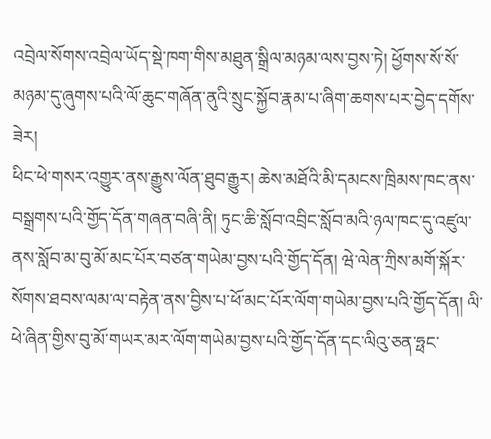འབྲེལ་སོགས་འབྲེལ་ཡོད་སྡེ་ཁག་གིས་མཐུན་སྒྲིལ་མཉམ་ལས་བྱས་ཏེ། ཕྱོགས་སོ་སོ་མཉམ་དུ་ཞུགས་པའི་ལོ་ཆུང་གཞོན་ནུའི་སྲུང་སྐྱོབ་རྣམ་པ་ཞིག་ཆགས་པར་བྱེད་དགོས་ཟེར།
ཕིང་ཕེ་གསར་འགྱུར་ནས་རྒྱུས་ལོན་ཐུབ་རྒྱུར། ཆེས་མཐོའི་མི་དམངས་ཁྲིམས་ཁང་ནས་བསྒྲགས་པའི་གྱོད་དོན་གཞན་བཞི་ནི། ཏུང་ཆི་སློབ་འབྲིང་སློབ་མའི་ཉལ་ཁང་དུ་འཛུལ་ནས་སློབ་མ་བུ་མོ་མང་པོར་བཙན་གཡེམ་བྱས་པའི་གྱོད་དོན། ཝེ་ལེན་ཀྲིས་མགོ་སྐོར་སོགས་ཐབས་ལམ་ལ་བརྟེན་ནས་བྱིས་པ་ཕོ་མང་པོར་ལོག་གཡེམ་བྱས་པའི་གྱོད་དོན། ལི་ཕེ་ཞིན་གྱིས་བུ་མོ་གཡར་མར་ལོག་གཡེམ་བྱས་པའི་གྱོད་དོན་དང་ལིའུ་ཅན་ཧྥང་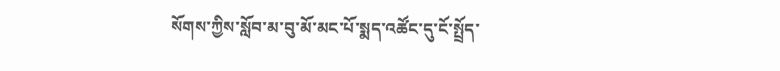སོགས་ཀྱིས་སློབ་མ་བུ་མོ་མང་པོ་སྨད་འཚོང་དུ་ངོ་སྤྲོད་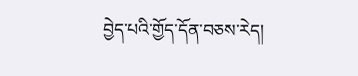བྱེད་པའི་གྱོད་དོན་བཅས་རེད།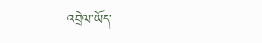འབྲེལ་ཡོད་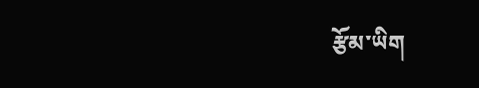རྩོམ་ཡིག